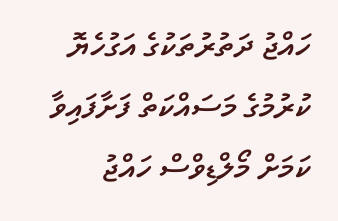ހައްޖު ދަތުރުތަކުގެ އަގުހެޔޮ ކުރުމުގެ މަސައްކަތް ފަށާފައިވާ ކަމަށް މޯލްޑިވްސް ހައްޖު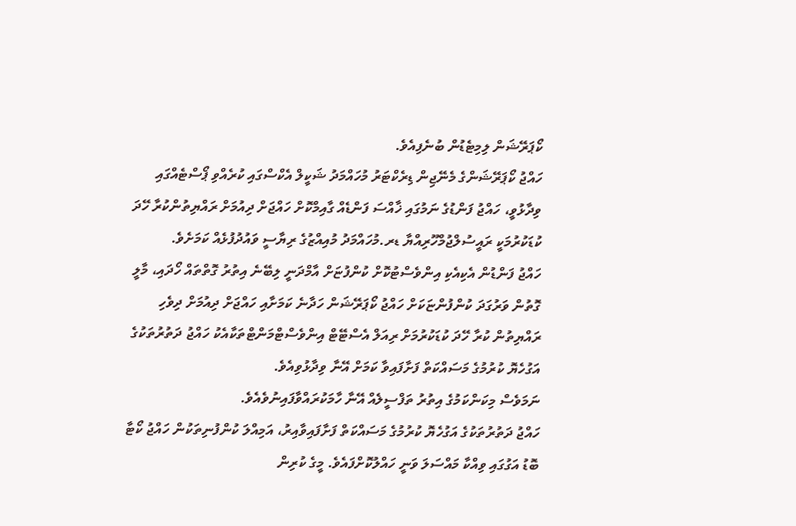ކޯޕަރޭޝަން ލިމިޓެޑުން ބުނެފިއެވެ.
ހައްޖު ކޯޕަރޭޝަންގެ މެނޭޖިން ޑިރެކްޓަރު މުހައްމަދު ޝަކީލް އެކްސްގައި ކުރެއްވި ޕޯސްޓެއްގައި ވިދާޅުވީ، ހައްޖު ފަންޑުގެ ނަމުގައި ޚާއްސަ ފަންޑެއް ގާއިމްކޮށް ހައްޖަށް ދިއުމަށް ރައްޔިތުންކުރާ ހޭދަ ކުޑަކުރުމަކީ ރައީސުލްޖުމްހޫރިއްޔާ ޑރ.މުހައްމަދު މުއިއްޒުގެ ރިޔާސީ ވައުދުފުޅެއް ކަމަށެވެ.
ހައްޖު ފަންޑުން އެކިއެކި އިންވެސްޓުކޮށް ކުންފުޏަށް އާމްދަނީ ލިބޭނެ އިތުރު ގޮތްތައް ހޯދައި، މާލީ ގޮތުން ވަރުގަދަ ކުންފުންޏަކަށް ހައްޖު ކޯޕަރޭޝަން ހަދާނެ ކަމަށާއި ހައްޖަށް ދިއުމަށް ދިވެހި ރައްޔިތުން ކުރާ ހޭދަ ކުޑަކުރުމަށް ރިއަލް އެސްޓޭޓް އިންވެސްޓްމަންޓްތަކާއެކު ހައްޖު ދަތުރުތަކުގެ އަގުހެޔޮ ކުރުމުގެ މަސައްކަތް ފަށާފައިވާ ކަމަށް އޭނާ ވިދާޅުވިއެވެ.
ނަމަވެސް މިކަންކަމުގެ އިތުރު ތަފްސީލެއް އޭނާ ހާމަކުރައްވާފައިނުވެއެވެ.
ހައްޖު ދަތުރުތަކުގެ އަގުހެޔޮ ކުރުމުގެ މަސައްކަތް ފަށާފައިވާއިރު، އަމިއްލަ ކުންފުނިތަކުން ހައްޖު ކޯޓާ ބޮޑު އަގުގައި ވިއްކާ މައްސަލަ ވަނީ ހައްލުކޮށްފައެވެ. މީގެ ކުރިން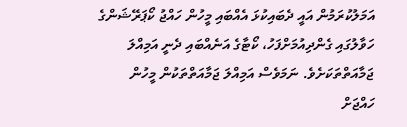އަމަލުކުރަމުން އައީ ދެބައިކުޅަ އެއްބައި މީހުން ހައްޖު ކޯޕަރޭޝަންގެ ހަވާލުގައި ގެންދިއުމަށްފަހު، ކޯޓާގެ އަނެއްބައި ދެނީ އަމިއްލަ ޖަމާއަތްތަކަށެވެ. ނަމަވެސް އަމިއްލަ ޖަމާއަތްތަކުން މީހުން ހައްޖަށް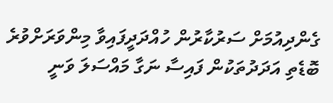ގެންދިއުމަށް ސަރުކާރުން ހުއްދަދީފައިވާ މިންވަރަށްވުރެ ބޮޑެތި އަދަދުތަކުން ފައިސާ ނަގާ މައްސަލަ ވަނީ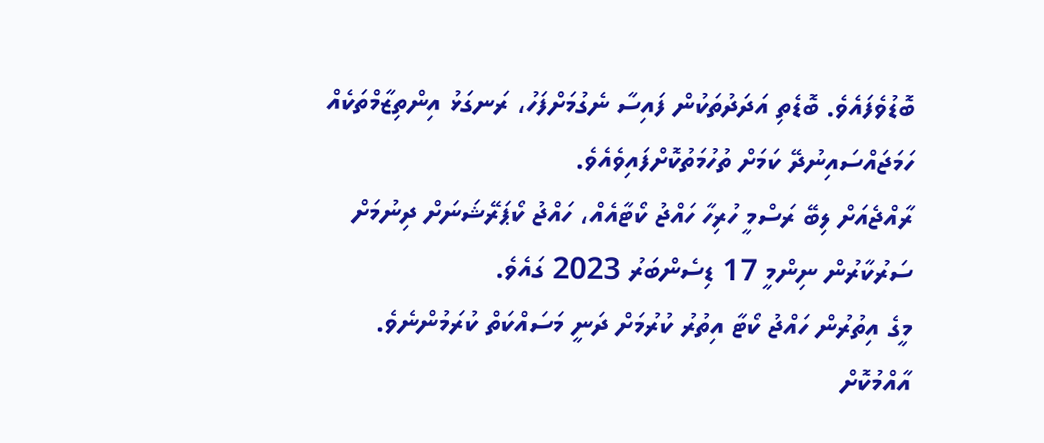ބޮޑުވެފައެވެ. ބޮޑެތި އަދަދުތަކުން ފައިސާ ނެގުމަށްފަހު، ރަނގަޅު އިންތިޒާމްތަކެއް ހަމަޖައްސައިނުދޭ ކަމަށް ތުހުމަތުކޮށްފައިވެއެވެ.
ރާއްޖެއަށް ލިބޭ ރަސްމީ ހުރިހާ ހައްޖު ކޯޓާއެއް، ހައްޖު ކޯޕަރޭޝަނަށް ދިނުމަށް ސަރުކާރުން ނިންމީ 17 ޑިސެންބަރު 2023 ގައެވެ.
މީގެ އިތުރުން ހައްޖު ކޯޓާ އިތުރު ކުރުމަށް ދަނީ މަސައްކަތް ކުރަމުންނެވެ. އާއްމުކޮށް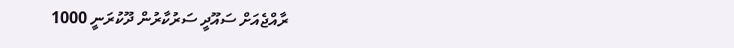ރާއްޖެއަށް ސައޫދީ ސަރުކާރުން ދޫކުރަނީ 1000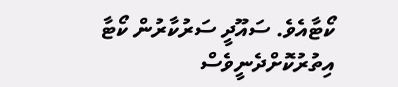ކޯޓާއެވެ. ސައޫދީ ސަރުކާރުން ކޯޓާ އިތުރުކޮށްދެނީވެސް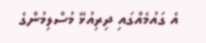އެ ގައުމެއްގައި ދިރިއުޅޭ މުސްލިމުންގެ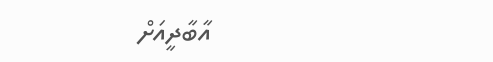އާބާދީއަށް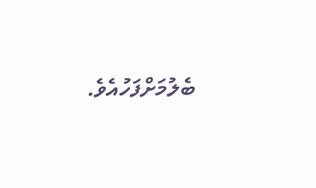ބެލުމަށްފަހުއެވެ.